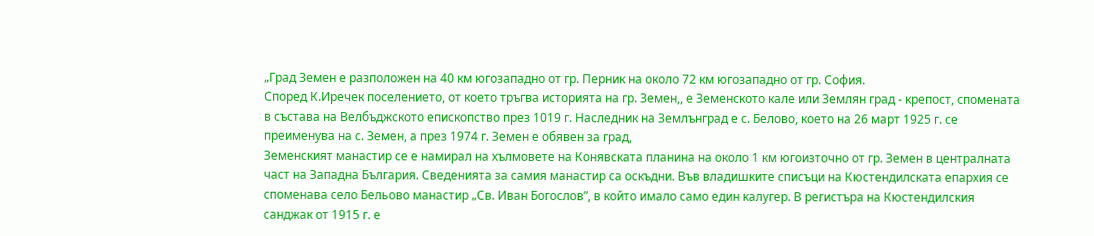„Град Земен е разположен на 40 км югозападно от гр. Перник на около 72 км югозападно от гр. София.
Според К.Иречек поселението, от което тръгва историята на гр. Земен,, е Земенското кале или Землян град - крепост, спомената в състава на Велбъджското епископство през 1019 г. Наследник на Землънград е с. Белово, което на 26 март 1925 г. се преименува на с. Земен, а през 1974 г. Земен е обявен за град,
Земенският манастир се е намирал на хълмовете на Конявската планина на около 1 км югоизточно от гр. Земен в централната част на Западна България. Сведенията за самия манастир са оскъдни. Във владишките списъци на Кюстендилската епархия се споменава село Бельово манастир „Св. Иван Богослов”, в който имало само един калугер. В регистъра на Кюстендилския санджак от 1915 г. е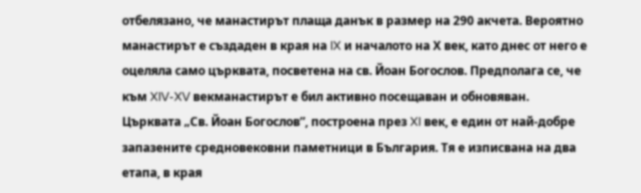отбелязано, че манастирът плаща данък в размер на 290 акчета. Вероятно манастирът е създаден в края на IX и началото на Х век, като днес от него е оцеляла само църквата, посветена на св. Йоан Богослов. Предполага се, че към XIV-XV векманастирът е бил активно посещаван и обновяван.
Църквата „Св. Йоан Богослов”, построена през XI век, е един от най-добре запазените средновековни паметници в България. Тя е изписвана на два етапа, в края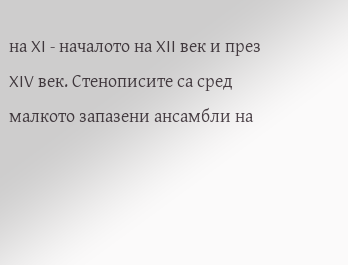на XI - началото на XII век и през XIV век. Стенописите са сред малкото запазени ансамбли на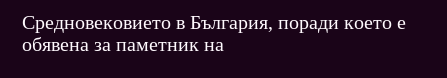Средновековието в България, поради което е обявена за паметник на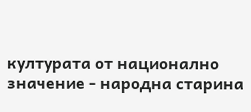културата от национално значение - народна старина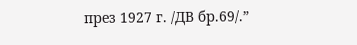през 1927 г. /ДВ бр.69/.”